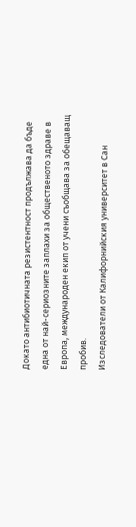Докато антибиотичната резистентност продължава да бъде една от най-сериозните заплахи за общественото здраве в Европа, международен екип от учени съобщава за обещаващ пробив.
Изследователи от Калифорнийския университет в Сан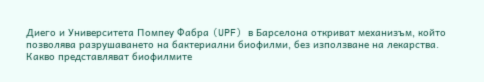Диего и Университета Помпеу Фабра (UPF) в Барселона откриват механизъм, който позволява разрушаването на бактериални биофилми, без използване на лекарства.
Какво представляват биофилмите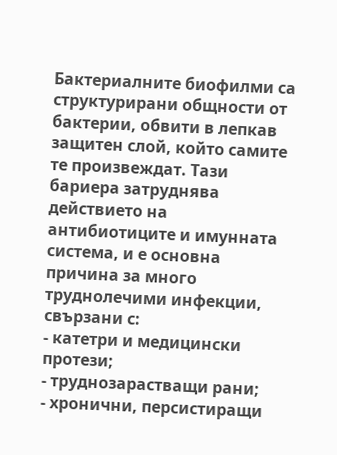Бактериалните биофилми са структурирани общности от бактерии, обвити в лепкав защитен слой, който самите те произвеждат. Тази бариера затруднява действието на антибиотиците и имунната система, и е основна причина за много труднолечими инфекции, свързани с:
- катетри и медицински протези;
- труднозарастващи рани;
- хронични, персистиращи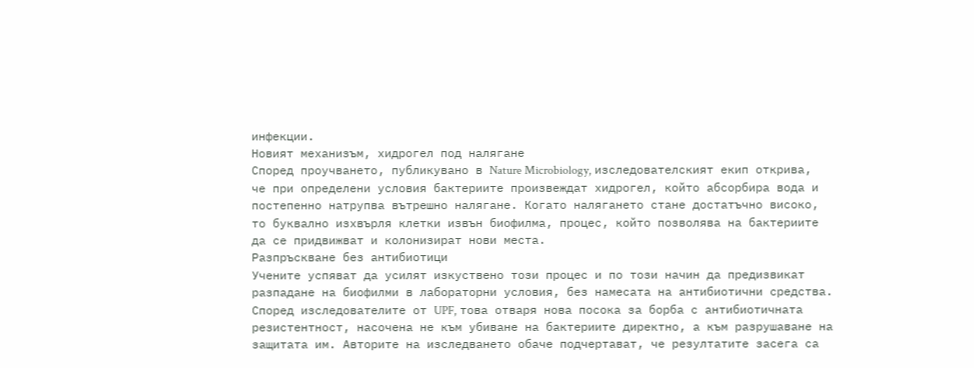инфекции.
Новият механизъм, хидрогел под налягане
Според проучването, публикувано в Nature Microbiology, изследователският екип открива, че при определени условия бактериите произвеждат хидрогел, който абсорбира вода и постепенно натрупва вътрешно налягане. Когато налягането стане достатъчно високо, то буквално изхвърля клетки извън биофилма, процес, който позволява на бактериите да се придвижват и колонизират нови места.
Разпръскване без антибиотици
Учените успяват да усилят изкуствено този процес и по този начин да предизвикат разпадане на биофилми в лабораторни условия, без намесата на антибиотични средства. Според изследователите от UPF, това отваря нова посока за борба с антибиотичната резистентност, насочена не към убиване на бактериите директно, а към разрушаване на защитата им. Авторите на изследването обаче подчертават, че резултатите засега са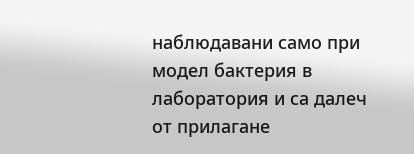наблюдавани само при модел бактерия в лаборатория и са далеч от прилагане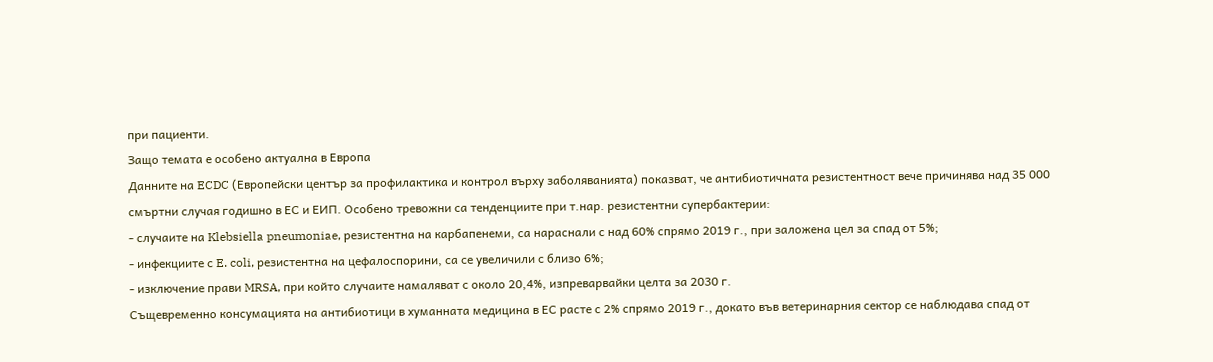при пациенти.
Защо темата е особено актуална в Европа
Данните на ECDC (Европейски център за профилактика и контрол върху заболяванията) показват, че антибиотичната резистентност вече причинява над 35 000 смъртни случая годишно в ЕС и ЕИП. Особено тревожни са тенденциите при т.нар. резистентни супербактерии:
- случаите на Klebsiella pneumoniae, резистентна на карбапенеми, са нараснали с над 60% спрямо 2019 г., при заложена цел за спад от 5%;
- инфекциите с E. coli, резистентна на цефалоспорини, са се увеличили с близо 6%;
- изключение прави MRSA, при който случаите намаляват с около 20,4%, изпреварвайки целта за 2030 г.
Същевременно консумацията на антибиотици в хуманната медицина в ЕС расте с 2% спрямо 2019 г., докато във ветеринарния сектор се наблюдава спад от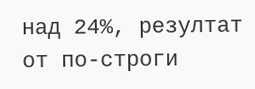над 24%, резултат от по-строги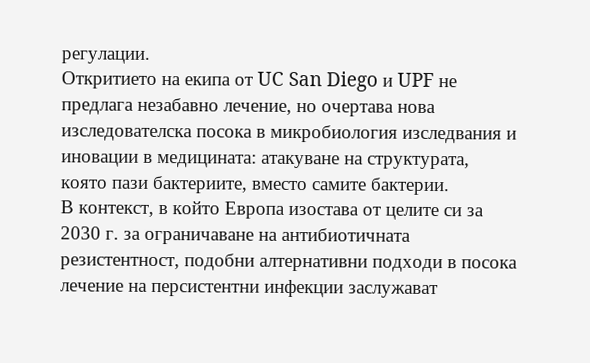регулации.
Откритието на екипа от UC San Diego и UPF не предлага незабавно лечение, но очертава нова изследователска посока в микробиология изследвания и иновации в медицината: атакуване на структурата, която пази бактериите, вместо самите бактерии.
В контекст, в който Европа изостава от целите си за 2030 г. за ограничаване на антибиотичната резистентност, подобни алтернативни подходи в посока лечение на персистентни инфекции заслужават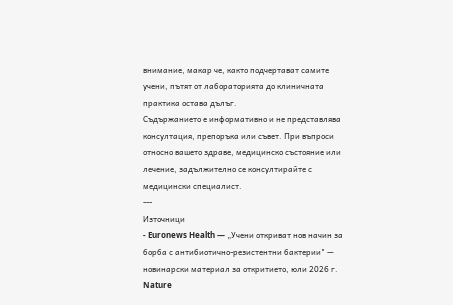внимание, макар че, както подчертават самите учени, пътят от лабораторията до клиничната практика остава дълъг.
Съдържанието е информативно и не представлява консултация, препоръка или съвет. При въпроси относно вашето здраве, медицинско състояние или лечение, задължително се консултирайте с медицински специалист.
---
Източници
- Euronews Health — „Учени откриват нов начин за борба с антибиотично-резистентни бактерии" — новинарски материал за откритието, юли 2026 г.
Nature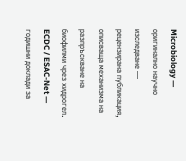Microbiology — оригинално научно изследване — рецензирана публикация, описваща механизма на разпръскване на биофилми чрез хидрогел.
ECDC / ESAC-Net — годишни доклади за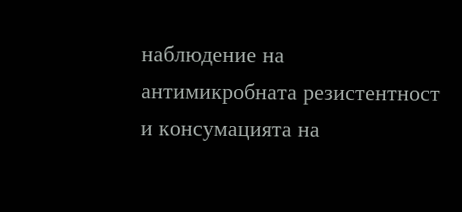наблюдение на антимикробната резистентност и консумацията на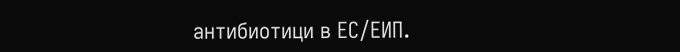антибиотици в ЕС/ЕИП.